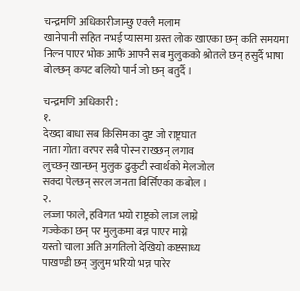चन्द्रमणि अधिकारीजान्छु एक्लै मलाम
खानेपानी सहित नभई प्यासमा ग्रस्त लोक खाएका छन् कति समयमा निल्न पाएर भोक आफैं आफ्नै सब मुलुकको श्रोतले छन् हसुर्दै भाषा बोल्छन् कपट बलियो पार्न जो छन् बतुर्दै ।

चन्द्रमणि अधिकारी :
१.
देख्दा बाधा सब किसिमका दुष्ट जो राष्ट्रघात
नाता गोता वरपर सबै पोस्न राख्छन् लगाव
लुच्छन् खान्छन् मुलुक ढुकुटी स्वार्थको मेलजोल
सक्दा पेल्छन् सरल जनता बिर्सिएका कबोल ।
२.
लज्जा फाले, हविगत भयो राष्ट्रको लाज लाग्ने
गज्केका छन् पर मुलुकमा बन्न पाएर माग्ने
यस्तो चाला अति अगतिलो देखियो कष्टसाध्य
पाखण्डी छन् जुलुम भरियो भन्न पारेर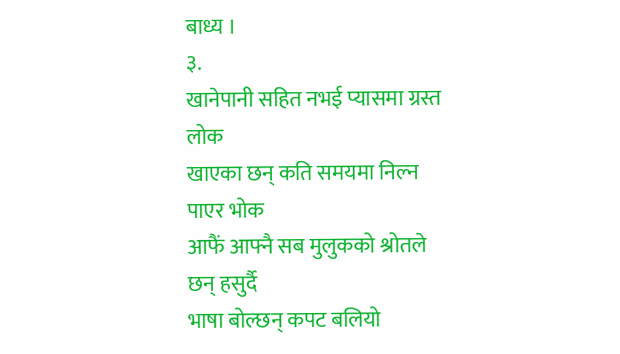बाध्य ।
३.
खानेपानी सहित नभई प्यासमा ग्रस्त लोक
खाएका छन् कति समयमा निल्न पाएर भोक
आफैं आफ्नै सब मुलुकको श्रोतले छन् हसुर्दै
भाषा बोल्छन् कपट बलियो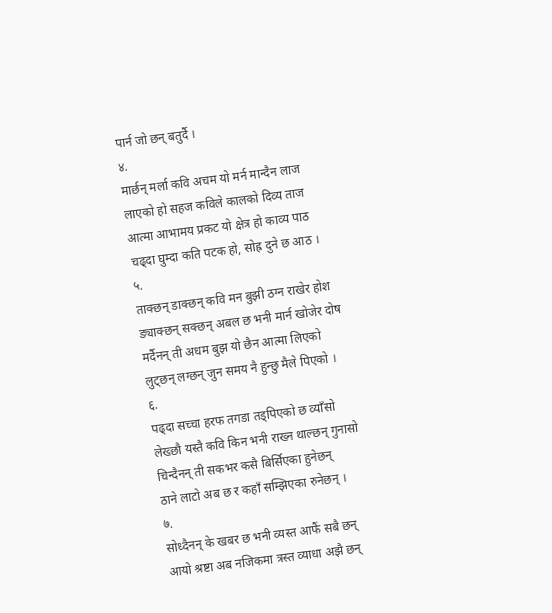पार्न जो छन् बतुर्दै ।
४.
मार्छन् मर्ला कवि अचम यो मर्न मान्दैन लाज
लाएको हो सहज कविले कालको दिव्य ताज
आत्मा आभामय प्रकट यो क्षेत्र हो काव्य पाठ
चढ्दा घुम्दा कति पटक हो, सोह्र दुने छ आठ ।
५.
ताक्छन् डाक्छन् कवि मन बुझी ठग्न राखेर होश
ङ्याक्छन् सक्छन् अबल छ भनी मार्न खोजेर दोष
मर्दैनन् ती अधम बुझ यो छैन आत्मा लिएको
लुट्छन् लग्छन् जुन समय नै हुन्छु मैले पिएको ।
६.
पढ्दा सच्चा हरफ तगडा तड्पिएको छ व्याँसो
लेख्छौ यस्तै कवि किन भनी राख्न थाल्छन् गुनासो
चिन्दैनन् ती सकभर कसै बिर्सिएका हुनेछन्
ठाने लाटो अब छ र कहाँ सम्झिएका रुनेछन् ।
७.
सोध्दैनन् के खबर छ भनी व्यस्त आफैं सबै छन्
आयो श्रष्टा अब नजिकमा त्रस्त व्याधा अझै छन्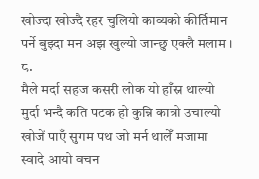खोज्दा खोज्दै रहर चुलियो काव्यको कीर्तिमान
पर्ने बुझ्दा मन अझ खुल्यो जान्छु एक्लै मलाम ।
८.
मैले मर्दा सहज कसरी लोक यो हाँस्न थाल्यो
मुर्दा भन्दै कति पटक हो कुन्नि कात्रो उचाल्यो
खोजें पाएँ सुगम पथ जो मर्न थालेँ मजामा
स्वादे आयो वचन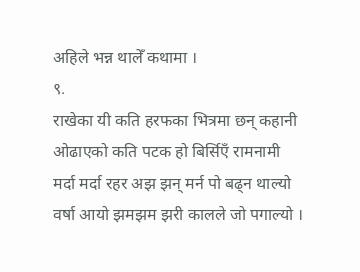अहिले भन्न थालेँ कथामा ।
९.
राखेका यी कति हरफका भित्रमा छन् कहानी
ओढाएको कति पटक हो बिर्सिएँ रामनामी
मर्दा मर्दा रहर अझ झन् मर्न पो बढ्न थाल्यो
वर्षा आयो झमझम झरी कालले जो पगाल्यो ।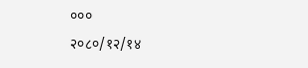०००
२०८०/१२/१४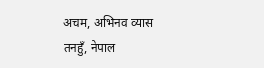अचम, अभिनव व्यास
तनहुँ, नेपाल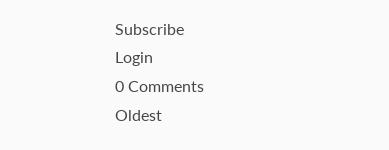Subscribe
Login
0 Comments
Oldest